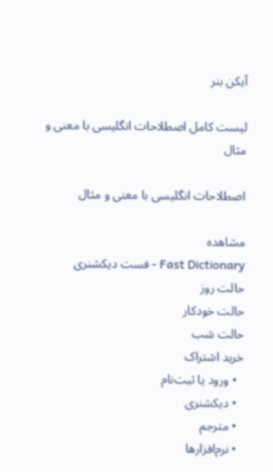آیکن بنر

لیست کامل اصطلاحات انگلیسی با معنی و مثال

اصطلاحات انگلیسی با معنی و مثال

مشاهده
Fast Dictionary - فست دیکشنری
حالت روز
حالت خودکار
حالت شب
خرید اشتراک
  • ورود یا ثبت‌نام
  • دیکشنری
  • مترجم
  • نرم‌افزار‌ها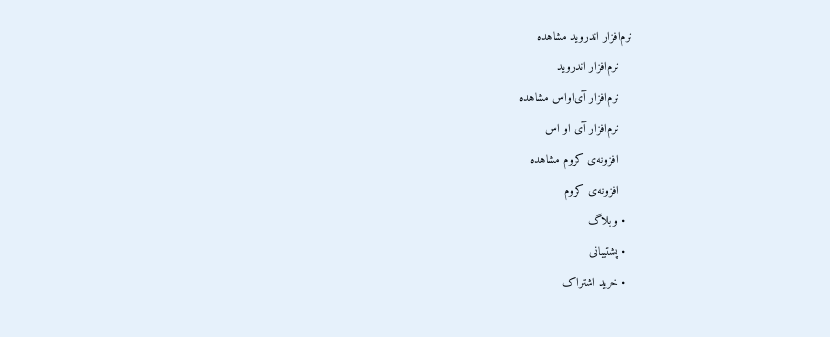نرم‌افزار اندروید مشاهده
    نرم‌افزار اندروید
    نرم‌افزار آی‌او‌اس مشاهده
    نرم‌افزار آی او اس
    افزونه‌ی کروم مشاهده
    افزونه‌ی کروم
  • وبلاگ
  • پشتیبانی
  • خرید اشتراک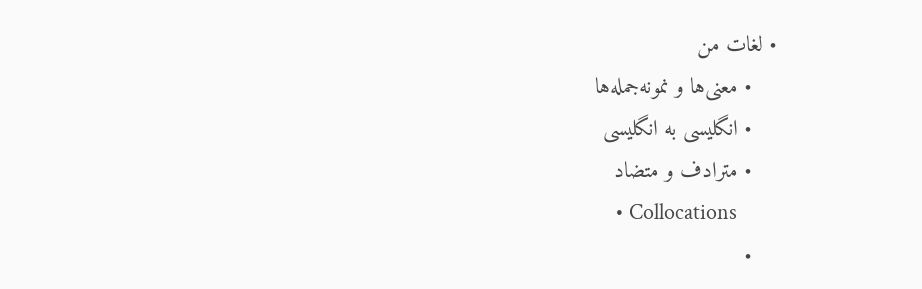• لغات من
    • معنی‌ها و نمونه‌جمله‌ها
    • انگلیسی به انگلیسی
    • مترادف و متضاد
    • Collocations
    •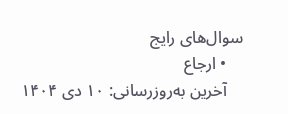سوال‌های رایج
    • ارجاع
    آخرین به‌روزرسانی: ۱۰ دی ۱۴۰۴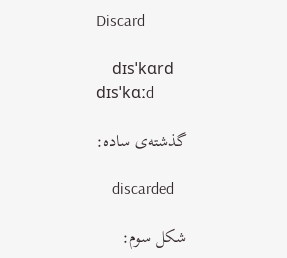Discard

    dɪsˈkɑrd dɪsˈkɑːd

    گذشته‌ی ساده:

    discarded

    شکل سوم: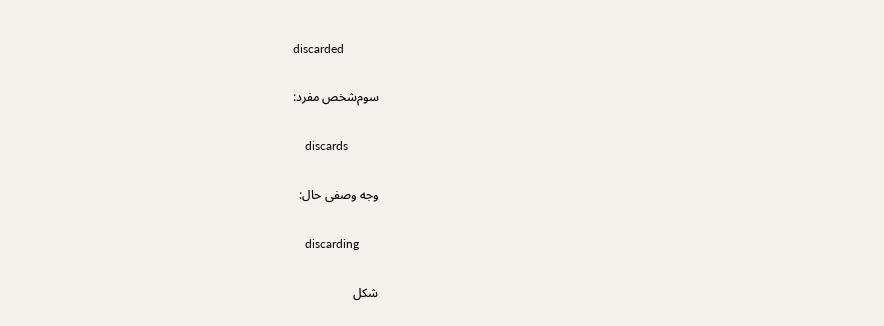discarded

    سوم‌شخص مفرد:

    discards

    وجه وصفی حال:

    discarding

    شکل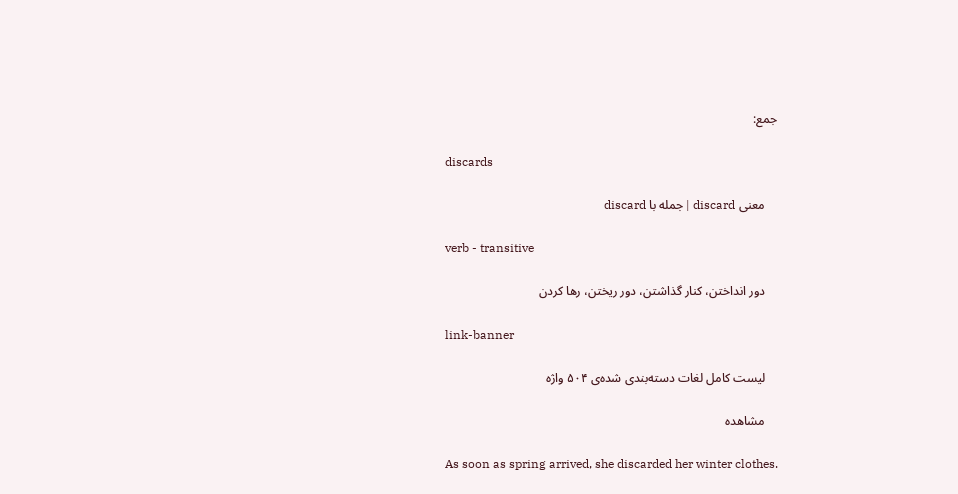جمع:

    discards

    معنی discard | جمله با discard

    verb - transitive

    دور انداختن، کنار گذاشتن، دور ریختن، رها کردن

    link-banner

    لیست کامل لغات دسته‌بندی شده‌ی ۵۰۴ واژه

    مشاهده

    As soon as spring arrived, she discarded her winter clothes.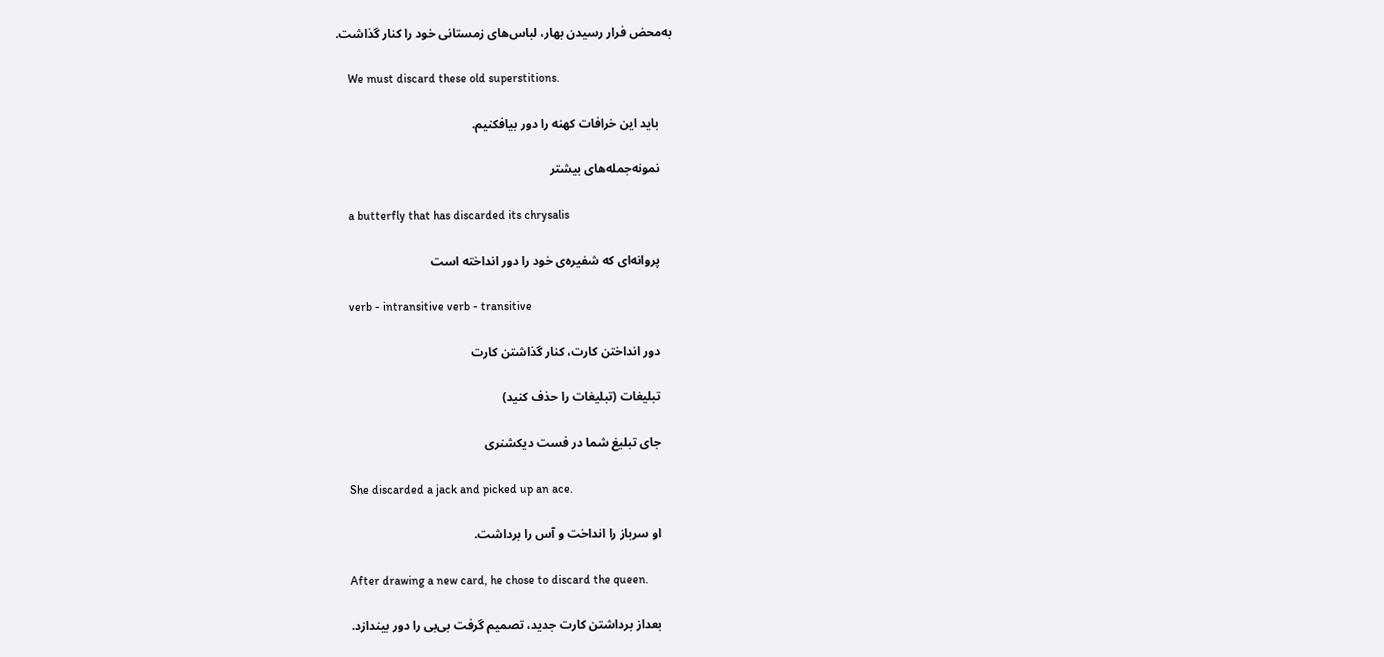به‌محض فرار رسیدن بهار، لباس‌های زمستانی خود را کنار گذاشت.

    We must discard these old superstitions.

    باید این خرافات کهنه را دور بیافکنیم.

    نمونه‌جمله‌های بیشتر

    a butterfly that has discarded its chrysalis

    پروانه‌ای که شفیره‌ی خود را دور انداخته است

    verb - intransitive verb - transitive

    دور انداختن کارت، کنار گذاشتن کارت

    تبلیغات (تبلیغات را حذف کنید)

    جای تبلیغ شما در فست دیکشنری

    She discarded a jack and picked up an ace.

    او سرباز را انداخت و آس را برداشت.

    After drawing a new card, he chose to discard the queen.

    بعداز برداشتن کارت جدید، تصمیم گرفت بی‌بی را دور بیندازد.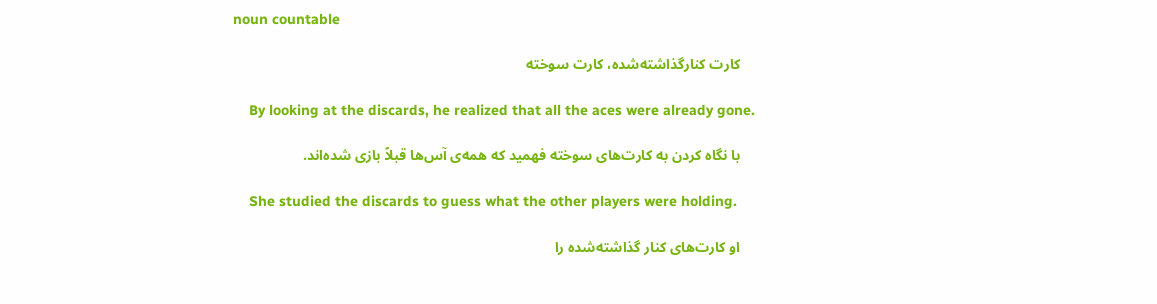noun countable

    کارت کنارگذاشته‌شده، کارت سوخته

    By looking at the discards, he realized that all the aces were already gone.

    با نگاه کردن به کارت‌های سوخته فهمید که همه‌ی آس‌ها قبلاً بازی شده‌اند.

    She studied the discards to guess what the other players were holding.

    او کارت‌های کنار گذاشته‌شده را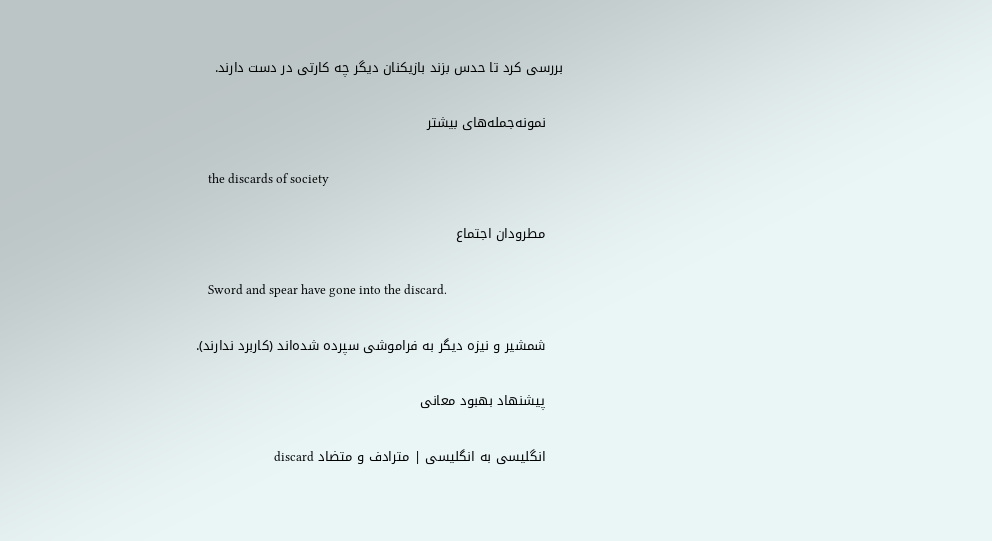بررسی کرد تا حدس بزند بازیکنان دیگر چه کارتی در دست دارند.

    نمونه‌جمله‌های بیشتر

    the discards of society

    مطرودان اجتماع

    Sword and spear have gone into the discard.

    شمشیر و نیزه دیگر به فراموشی سپرده شده‌اند (کاربرد ندارند).

    پیشنهاد بهبود معانی

    انگلیسی به انگلیسی | مترادف و متضاد discard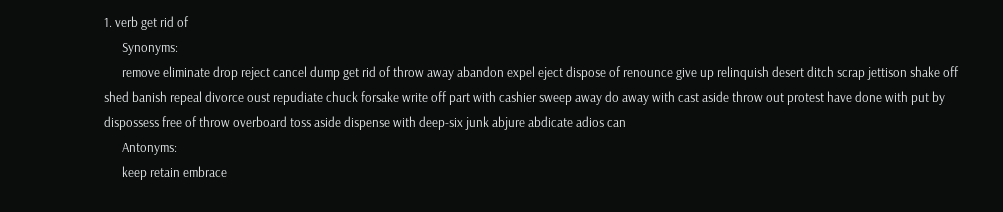1. verb get rid of
      Synonyms:
      remove eliminate drop reject cancel dump get rid of throw away abandon expel eject dispose of renounce give up relinquish desert ditch scrap jettison shake off shed banish repeal divorce oust repudiate chuck forsake write off part with cashier sweep away do away with cast aside throw out protest have done with put by dispossess free of throw overboard toss aside dispense with deep-six junk abjure abdicate adios can
      Antonyms:
      keep retain embrace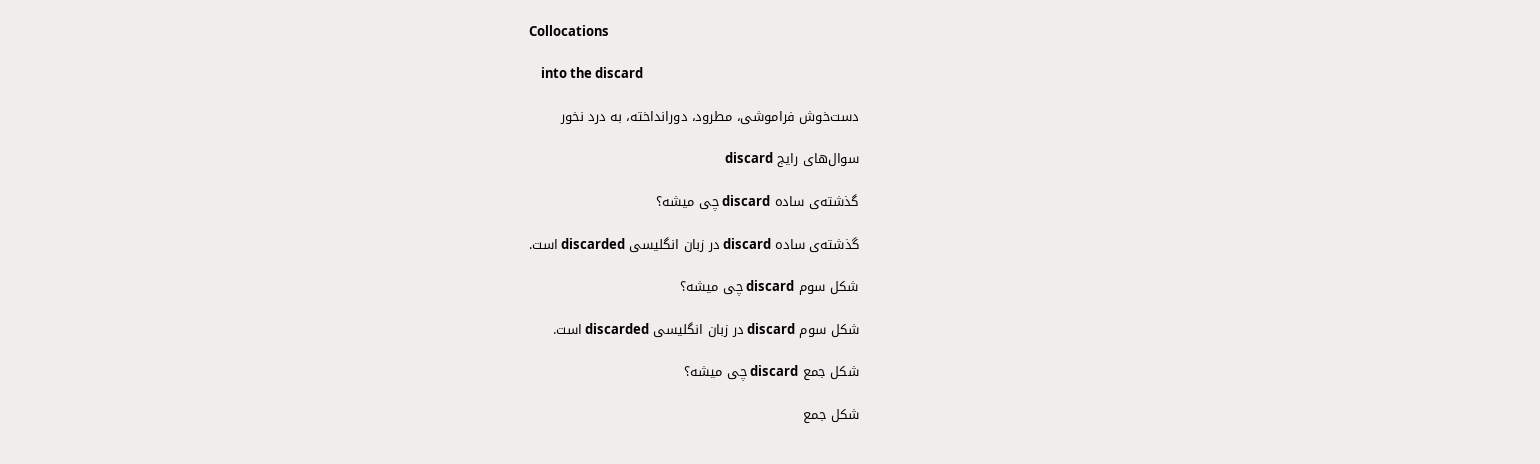Collocations

    into the discard

    دست‌خوش فراموشی، مطرود، دورانداخته، به درد نخور

    سوال‌های رایج discard

    گذشته‌ی ساده discard چی میشه؟

    گذشته‌ی ساده discard در زبان انگلیسی discarded است.

    شکل سوم discard چی میشه؟

    شکل سوم discard در زبان انگلیسی discarded است.

    شکل جمع discard چی میشه؟

    شکل جمع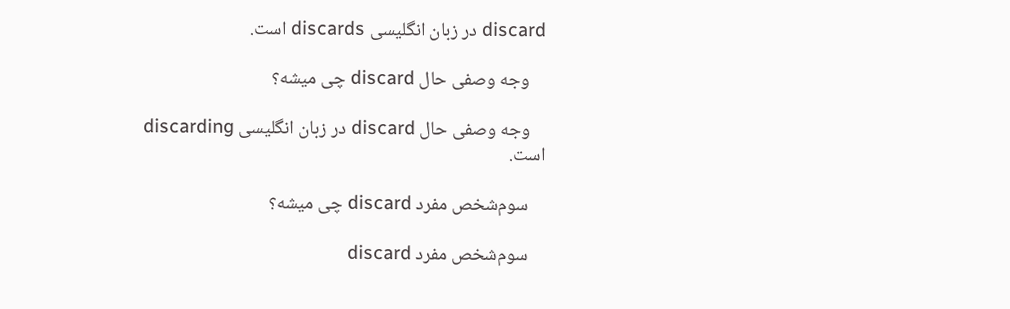discard در زبان انگلیسی discards است.

    وجه وصفی حال discard چی میشه؟

    وجه وصفی حال discard در زبان انگلیسی discarding است.

    سوم‌شخص مفرد discard چی میشه؟

    سوم‌شخص مفرد discard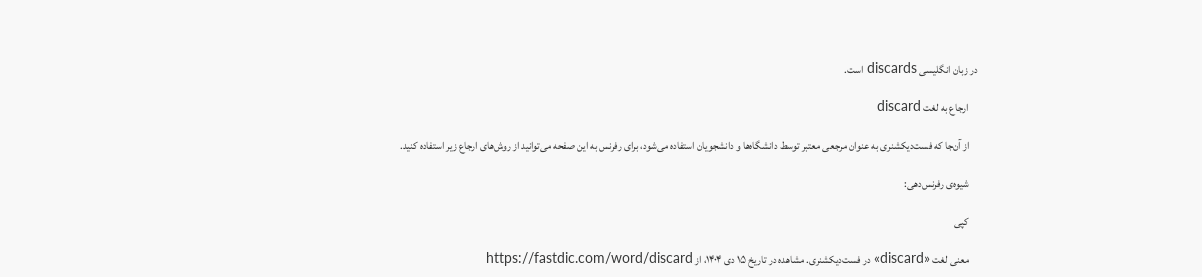در زبان انگلیسی discards است.

    ارجاع به لغت discard

    از آن‌جا که فست‌دیکشنری به عنوان مرجعی معتبر توسط دانشگاه‌ها و دانشجویان استفاده می‌شود، برای رفرنس به این صفحه می‌توانید از روش‌های ارجاع زیر استفاده کنید.

    شیوه‌ی رفرنس‌دهی:

    کپی

    معنی لغت «discard» در فست‌دیکشنری. مشاهده در تاریخ ۱۵ دی ۱۴۰۴، از https://fastdic.com/word/discard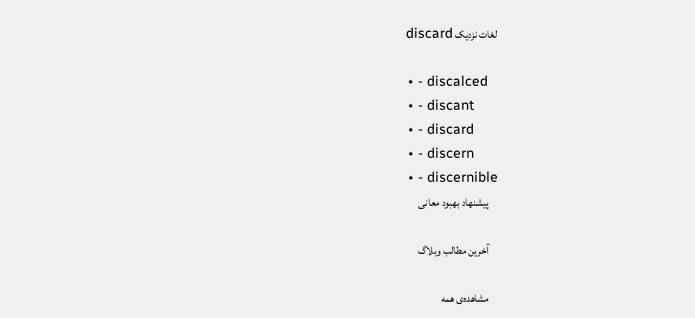لغات نزدیک discard

    • - discalced
    • - discant
    • - discard
    • - discern
    • - discernible
    پیشنهاد بهبود معانی

    آخرین مطالب وبلاگ

    مشاهده‌ی همه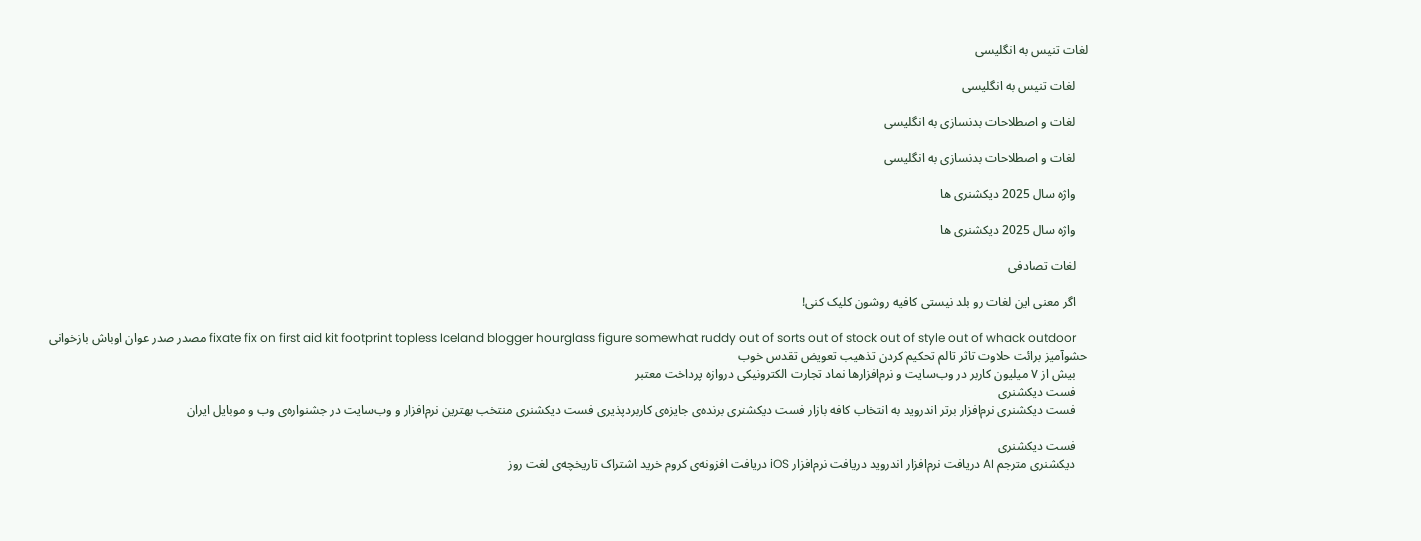لغات تنیس به انگلیسی

    لغات تنیس به انگلیسی

    لغات و اصطلاحات بدنسازی به انگلیسی

    لغات و اصطلاحات بدنسازی به انگلیسی

    واژه سال 2025 دیکشنری ها

    واژه سال 2025 دیکشنری ها

    لغات تصادفی

    اگر معنی این لغات رو بلد نیستی کافیه روشون کلیک کنی!

    fixate fix on first aid kit footprint topless Iceland blogger hourglass figure somewhat ruddy out of sorts out of stock out of style out of whack outdoor مصدر صدر عوان اوباش بازخوانی حشوآمیز برائت حلاوت تاثر تالم تحکیم کردن تذهیب تعویض تقدس خوب
    بیش از ۷ میلیون کاربر در وب‌سایت و نرم‌افزارها نماد تجارت الکترونیکی دروازه پرداخت معتبر
    فست دیکشنری
    فست دیکشنری نرم‌افزار برتر اندروید به انتخاب کافه بازار فست دیکشنری برنده‌ی جایزه‌ی کاربرد‌پذیری فست دیکشنری منتخب بهترین نرم‌افزار و وب‌سایت در جشنواره‌ی وب و موبایل ایران

    فست دیکشنری
    دیکشنری مترجم AI دریافت نرم‌افزار اندروید دریافت نرم‌افزار iOS دریافت افزونه‌ی کروم خرید اشتراک تاریخچه‌ی لغت روز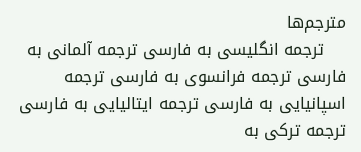مترجم‌ها
    ترجمه انگلیسی به فارسی ترجمه آلمانی به فارسی ترجمه فرانسوی به فارسی ترجمه اسپانیایی به فارسی ترجمه ایتالیایی به فارسی ترجمه ترکی به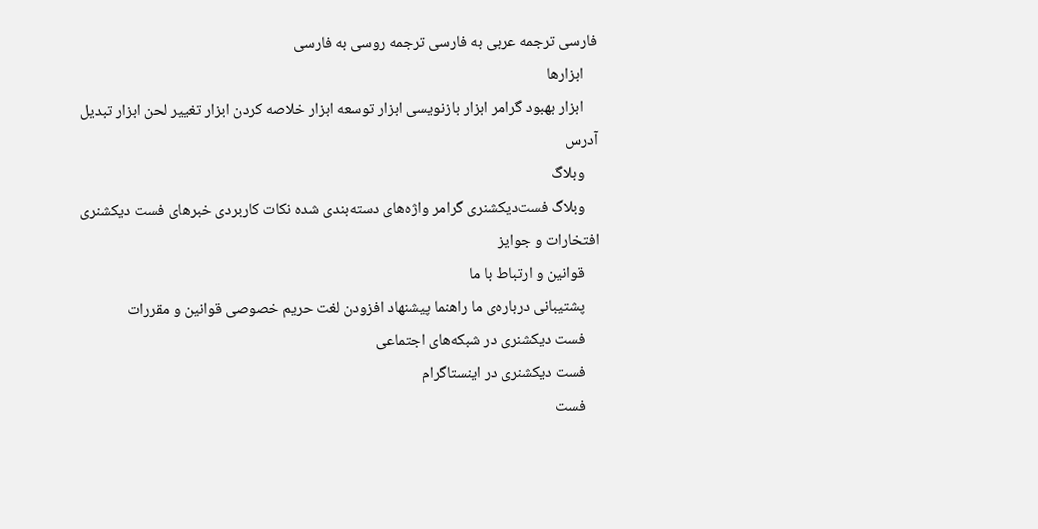فارسی ترجمه عربی به فارسی ترجمه روسی به فارسی
    ابزارها
    ابزار بهبود گرامر ابزار بازنویسی ابزار توسعه ابزار خلاصه کردن ابزار تغییر لحن ابزار تبدیل آدرس
    وبلاگ
    وبلاگ فست‌دیکشنری گرامر واژه‌های دسته‌بندی شده نکات کاربردی خبرهای فست دیکشنری افتخارات و جوایز
    قوانین و ارتباط با ما
    پشتیبانی درباره‌ی ما راهنما پیشنهاد افزودن لغت حریم خصوصی قوانین و مقررات
    فست دیکشنری در شبکه‌های اجتماعی
    فست دیکشنری در اینستاگرام
    فست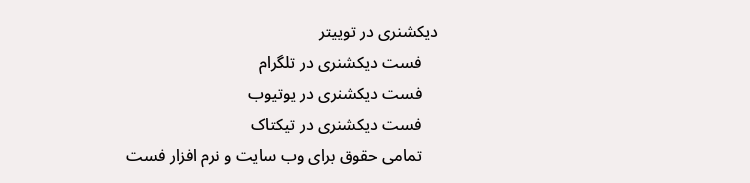دیکشنری در توییتر
    فست دیکشنری در تلگرام
    فست دیکشنری در یوتیوب
    فست دیکشنری در تیکتاک
    تمامی حقوق برای وب سایت و نرم افزار فست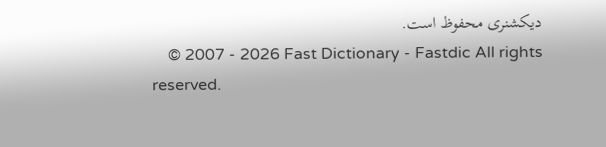دیکشنری محفوظ است.
    © 2007 - 2026 Fast Dictionary - Fastdic All rights reserved.